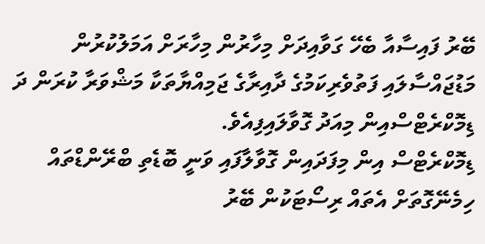ބޭރު ފައިސާއާ ބެހޭ ގަވާއިދަށް މިހާރުން މިހާރަށް އަމަލުކުރުން މަޑުޖައްސާލައި ފަތުވެރިކަމުގެ ދާއިރާގެ ޖަމިއްޔާތަކާ މަޝްވަރާ ކުރަން ދަ ޑިމޮކްރެޓްސްއިން މިއަދު ގޮވާލައިފިއެވެ.
ޑިމޮކްރެޓްސް އިން މިފަދައިން ގޮވާލާފައި ވަނީ ބޮޑެތި ބްރޭންޑްތައް ހިމެނޭގޮތަށް އެތައް ރިސޯޓަކުން ބޭރު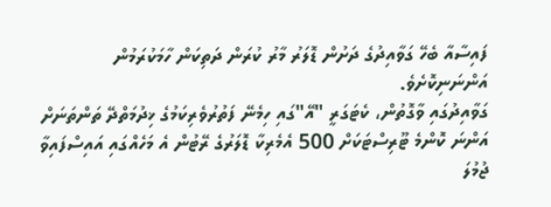ފައިސާއާ ބެހޭ ގަވާއިދުގެ ދަށުން ޑޮލަރު މާރު ކުރަން ދަތިކަން ހާމަކުރަމުން އަންނަނިކޮށެވެ.
ގަވާއިދުގައި ވާގޮތުން، ކެޓަގަރީ "އޭ"ގައި ހިމެނޭ ފަތުރުވެރިކަމުގެ ޚިދުމަތްދޭ ތަންތަނަށް އަންނަ ކޮންމެ ޓޫރިސްޓަކަށް 500 އެމެރިކާ ޑޮލަރުގެ ރޭޓުން އެ މަހެއްގައި އައިސްފައިވާ ޖުމުލަ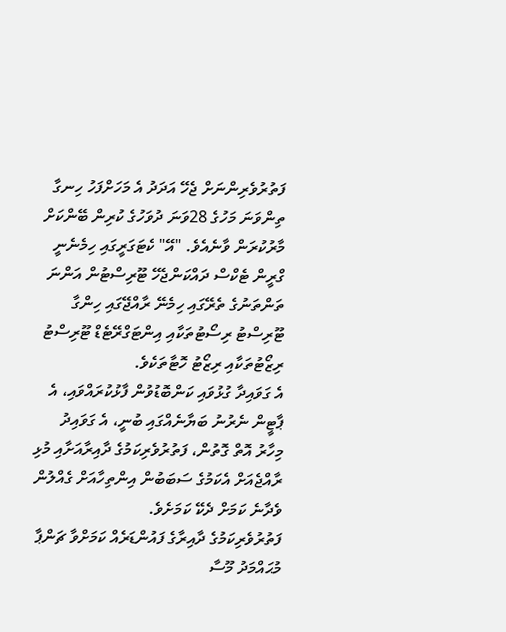ފަތުރުވެރިންނަށް ޖެހޭ އަދަދު އެ މަހަށްފަހު ހިނގާ ތިންވަނަ މަހުގެ 28ވަނަ ދުވަހުގެ ކުރިން ބޭންކަށް މާރުކުރަން ވާނެއެވެ. "އޭ" ކެޓަގަރީގައި ހިމެނެނީ ގްރީން ޓެކްސް ދައްކަންޖެހޭ ޓޫރިސްޓުން އަންނަ ތަންތަނުގެ ތެރޭގައި ހިމެނޭ ރާއްޖޭގައި ހިންގާ ޓޫރިސްޓު ރިސޯޓުތަކާއި އިންޓަގްރޭޓެޑް ޓޫރިސްޓު ރިޒޯޓުތަކާއި ރިޒޯޓު ހޮޓާތަކެވެ.
އެ ގަވައިދާ ގުޅުވައި ކަންބޮޑުވުން ފާޅުކުރައްވައި، އެ ޕާޓީން ނެރުނު ބަޔާނެއްގައި ބުނީ، އެ ގަވައިދު މިހާރު އޮތް ގޮތުން، ފަތުރުވެރިކަމުގެ ދާއިރާއަށާއި މުޅި ރާއްޖެއަށް އެކަމުގެ ސަބަބުން އިންތިހާއަށް ގެއްލުން ވެދާނެ ކަމަށް ދެކޭ ކަމަށެވެ.
ފަތުރުވެރިކަމުގެ ދާއިރާގެ ފައުންޑަރެއް ކަމަށްވާ ޗަންޕާ މުޙައްމަދު މޫސާ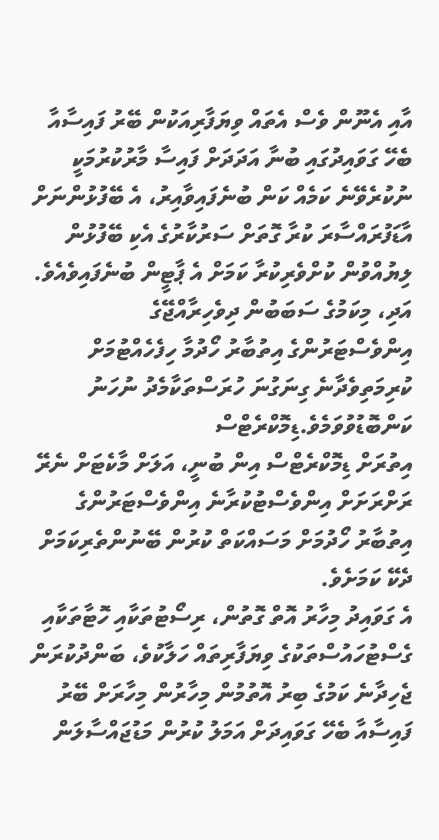އާއި އެނޫން ވެސް އެތައް ވިޔަފާރިއަކުން ބޭރު ފައިސާއާ ބެހޭ ގަވައިދުގައި ބުނާ އަދަދަށް ފައިސާ މާރުކުރުމަކީ ނުކުރެވޭނެ ކަމެއް ކަން ބުނެފައިވާއިރު، އެ ބޭފުޅުންނަށް އާޑަފުރައްސާރަ ކުރާ ގޮތަށް ސަރުކާރުގެ އެކި ބޭފުޅުން ލިޔުއްވުން ކުށްވެރިކުރާ ކަމަށް އެ ޕާޓީން ބުނެފައިވެއެވެ.
އަދި، މިކަމުގެ ސަބަބުން ދިވެހިރާއްޖޭގެ އިންވެސްޓަރުންގެ އިތުބާރު ހޯދުމާ ހިފެހެއްޓުމަށް ކުރިމަތިވެދާނެ ގިނަގުނަ ހުރަސްތަކާމެދު ނުހަނު ކަންބޮޑުވުވަމެވެ.ޑިމޮކްރެޓްސް
އިތުރަށް ޑިމޮކްރެޓްސް އިން ބުނީ، އަލަށް މާކެޓަށް ނެރޭ ރަށްރަށަށް އިންވެސްޓުކުރާނެ އިންވެސްޓަރުންގެ އިތުބާރު ހޯދުމަށް މަސައްކަތް ކުރުން ބޭނުންތެރިކަމަށް ދެކޭ ކަމަށެވެ.
އެ ގަވައިދު މިހާރު އޮތް ގޮތުން، ރިސޯޓުތަކާއި ހޮޓާތަކާއި ގެސްޓުހައުސްތަކުގެ ވިޔަފާރިތައް ހަލާކުވެ، ބަންދުކުރަން ޖެހިދާނެ ކަމުގެ ބިރު އޮތުމުން މިހާރުން މިހާރަށް ބޭރު ފައިސާއާ ބެހޭ ގަވައިދަށް އަމަލު ކުރުން މަޑުޖައްސާލަން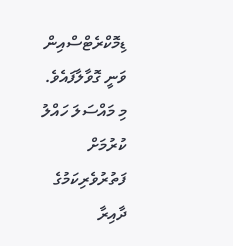ޑިމޮކްރެޓްސްއިން ވަނީ ގޮވާލާފައެވެ.
މި މައްސަލަ ހައްލު ކުރުމަށް ފަތުރުވެރިކަމުގެ ދާއިރާ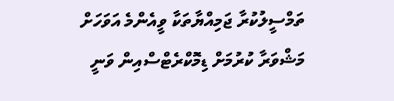ތަމްސީލުކުރާ ޖަމިއްޔާތަކާ ވީއެންމެ އަވަހަށް މަޝްވަރާ ކުރުމަށް ޑިމޮކްރެޓްސްއިން ވަނީ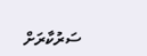ސަރުކާރަށް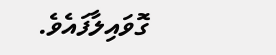ގޮވައިލާފައެވެ.